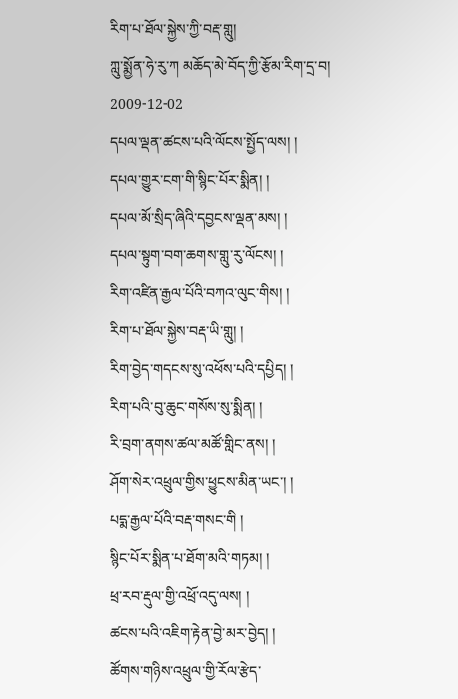རིག་པ་ཐོལ་སྐྱེས་ཀྱི་བརྡ་གླུ།
ཀླུ་སྨྱོན་ཧེ་རུ་ཀ མཆོད་མེ་བོད་ཀྱི་རྩོམ་རིག་དྲ་བ། 2009-12-02
དཔལ་ལྡན་ཚངས་པའི་ལོངས་སྤྱོད་ལས། །
དཔལ་གྱུར་ངག་གི་སྙིང་པོར་སྨིན། །
དཔལ་མོ་སྲིད་ཞིའི་དབྱངས་ལྡན་མས། །
དཔལ་སྟུག་བག་ཆགས་གླུ་རུ་ལོངས། །
རིག་འཛིན་རྒྱལ་པོའི་བཀའ་ལུང་གིས། །
རིག་པ་ཐོལ་སྐྱེས་བརྡ་ཡི་གླུ། །
རིག་བྱེད་གདངས་སུ་འཕོས་པའི་དཔྱིད། །
རིག་པའི་བུ་ཆུང་གསོས་སུ་སྨིན། །
རི་བྲག་ནགས་ཚལ་མཚོ་གླིང་ནས། །
ཤོག་སེར་འཕྲུལ་གྱིས་ཕྱུངས་མིན་ཡང་། །
པདྨ་རྒྱལ་པོའི་བརྡ་གསང་གི །
སྙིང་པོར་སྨིན་པ་ཐོག་མའི་གཏམ། །
ཕྲ་རབ་རྡུལ་གྱི་འཕྲོ་འདུ་ལས། །
ཚངས་པའི་འཇིག་རྟེན་བྱེ་མར་བྱེད། །
ཚོགས་གཉིས་འཕྲུལ་གྱི་རོལ་རྩེད་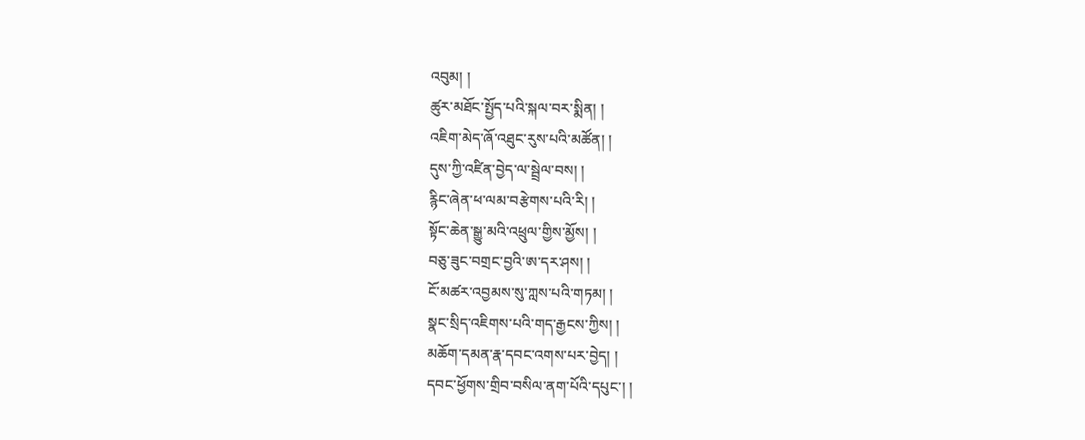འབུམ། །
ཚུར་མཐོང་སྤྱོད་པའི་སྐལ་བར་སྨིན། །
འཇིག་མེད་ཞོ་འཐུང་རུས་པའི་མཚོན། །
དུས་ཀྱི་འཛིན་བྱེད་ལ་སྦྲེལ་བས། །
རྙིང་ཞེན་ཕ་ལམ་བརྩེགས་པའི་རི། །
སྟོང་ཆེན་སྒྱུ་མའི་འཕྲུལ་གྱིས་མྱོས། །
བཅུ་ཟུང་བགྲང་བྱའི་ཨ་དར་ཤས། །
ངོ་མཚར་འབྱམས་སུ་ཀླས་པའི་གཏམ། །
སྣང་སྲིད་འཇིགས་པའི་གད་རྒྱངས་ཀྱིས། །
མཆོག་དམན་རྣ་དབང་འགས་པར་བྱེད། །
དབང་ཕྱོགས་གྲིབ་བསིལ་ནག་པོའི་དཔུང་། །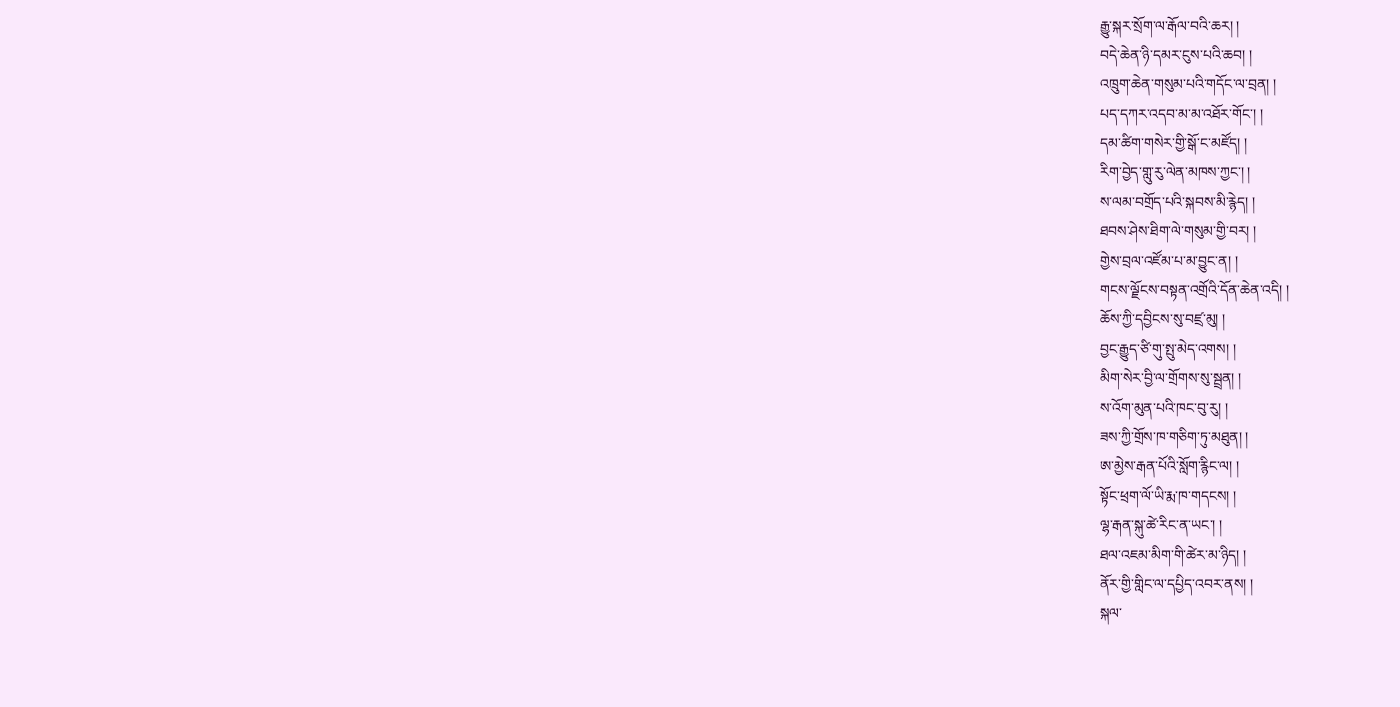རྒྱུ་སྐར་སྲོག་ལ་རྒོལ་བའི་ཆར། །
བདེ་ཆེན་ཉི་དམར་ངུས་པའི་ཆབ། །
འཁྲུག་ཆེན་གསུམ་པའི་གདོང་ལ་བྲན། །
པད་དཀར་འདབ་མ་མ་འཐོར་གོང་། །
དམ་ཚིག་གསེར་གྱི་སྒོ་ང་མཛོད། །
རིག་བྱེད་གླུ་རུ་ལེན་མཁས་ཀྱང་། །
ས་ལམ་བགྲོད་པའི་སྐབས་མི་རྙེད། །
ཐབས་ཤེས་ཐིག་ལེ་གསུམ་གྱི་བར། །
གྱེས་བྲལ་འཛོམ་པ་མ་བྱུང་ན། །
གངས་ལྗོངས་བསྟན་འགྲོའི་དོན་ཆེན་འདི། །
ཆོས་ཀྱི་དབྱིངས་སུ་བཛྲ་མུ། །
བྱང་རྒྱུད་ཙི་གུ་སྤུ་མེད་འགས། །
མིག་སེར་བྱི་ལ་གྲོགས་སུ་སྦྲན། །
ས་འོག་མུན་པའི་ཁང་བུ་རུ། །
ཟས་ཀྱི་གྲོས་ཁ་གཅིག་ཏུ་མཐུན། །
ཨ་མྱེས་རྒན་པོའི་སློག་རྙིང་ལ། །
སྟོང་ཕྲག་ལོ་ཡི་རྨ་ཁ་གདངས། །
ལྷ་རྒན་སྐུ་ཚེ་རིང་ན་ཡང་། །
ཐལ་འཇམ་མིག་གི་ཚེར་མ་ཉིད། །
ནོར་གྱི་གླིང་ལ་དཔྱིད་འབར་ནས། །
སྐལ་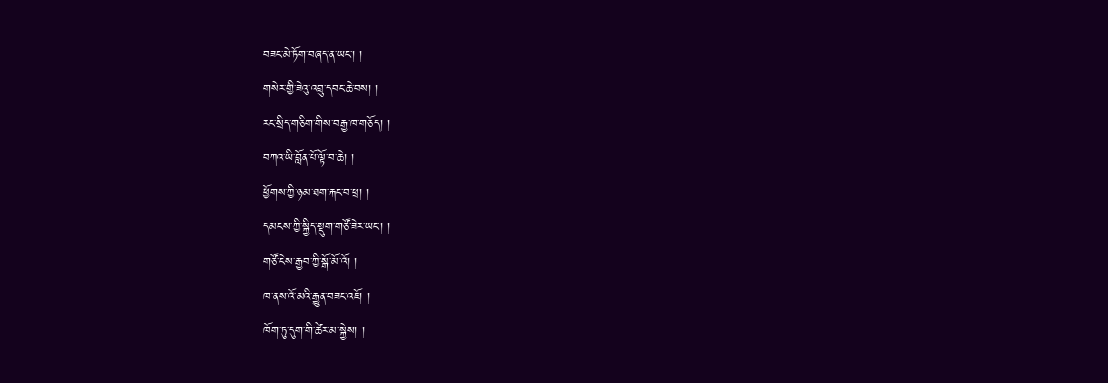བཟང་མེ་ཏོག་བཞད་ན་ཡང་། །
གསེར་གྱི་ཟེའུ་འབྲུ་དབང་ཆེ་བས། །
རང་སྲིད་གཅིག་གིས་བརྒྱ་ཁ་གཅོད། །
བཀའ་ཡི་བློན་པོ་ལྟོ་བ་ཆེ། །
ཕྱོགས་ཀྱི་ཉམ་ཐག་རྐང་བ་ཕྲ། །
དམངས་ཀྱི་སྐྱིད་སྡུག་གཙོ་ཟེར་ཡང་། །
གཙོ་ངེས་རྒྱབ་ཀྱི་སྒོ་མོ་འོ། །
ཁ་ནས་འོ་མའི་རྒྱུན་བཟང་འཇོ། །
ཁོག་ཏུ་དུག་གི་ཚེར་མ་སྐྱེས། །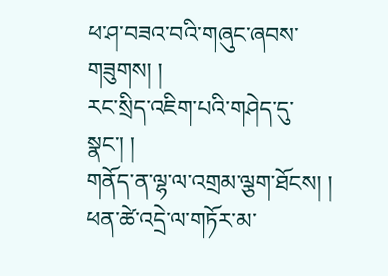ཕ་ཤ་བཟའ་བའི་གཞུང་ཞབས་གཟུགས། །
རང་སྲིད་འཇིག་པའི་གཤེད་དུ་སྣང་། །
གནོད་ན་ལྷ་ལ་འགྲམ་ལྕག་ཐོངས། །
ཕན་ཚེ་འདྲེ་ལ་གཏོར་མ་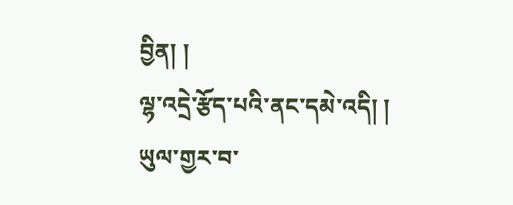བྱིན། །
ལྷ་འདྲེ་རྩོད་པའི་ནང་དམེ་འདི། །
ཡུལ་གྱར་བ་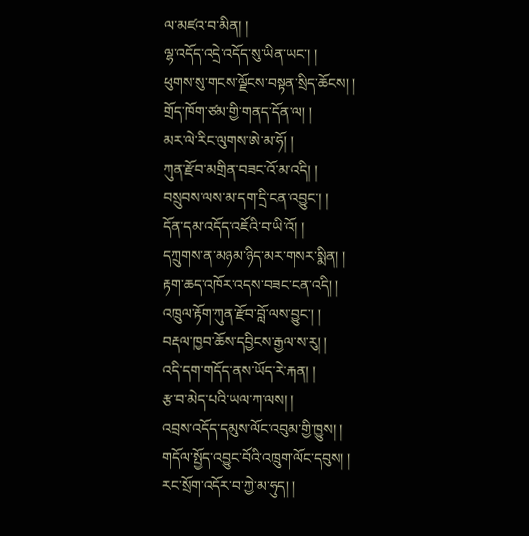ལ་མཛའ་བ་མིན། །
ལྷ་འདོད་འདྲེ་འདོད་སུ་ཡིན་ཡང་། །
ཕུགས་སུ་གངས་ལྗོངས་བསྟན་སྲིད་ཆོངས། །
གྲོད་ཁོག་ཙམ་གྱི་གནད་དོན་ལ། །
མར་ལེ་རིང་ལུགས་ཨེ་མ་ཧོ། །
ཀུན་རྫོབ་མགྲིན་བཟང་འོ་མ་འདི། །
བསྲུབས་ལས་མ་དག་དྲི་ངན་འབྱུང་། །
དོན་དམ་འདོད་འཇོའི་བ་ཡི་འོ། །
དཀྲུགས་ན་མཉམ་ཉིད་མར་གསར་སྨིན། །
རྟག་ཆད་འཁོར་འདས་བཟང་ངན་འདི། །
འཁྲུལ་རྟོག་ཀུན་རྫོབ་བློ་ལས་བྱུང་། །
བརྡལ་ཁྱབ་ཆོས་དབྱིངས་རྒྱལ་ས་རུ། །
འདི་དག་གདོད་ནས་ཡོད་རེ་རྐན། །
རྩ་བ་མེད་པའི་ཡལ་ཀ་ལས། །
འབྲས་འདོད་དམུས་ལོང་འབུམ་གྱི་ཁྱུས། །
གདོལ་སྤྱོད་འབྱུང་བོའི་འཁྲུག་ལོང་དབུས། །
རང་སྲོག་འདོར་བ་ཀྱེ་མ་ཧུད། །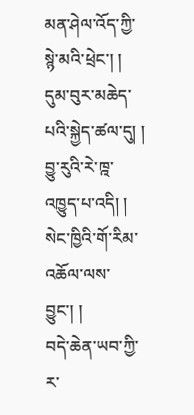མན་ཤེལ་འོད་ཀྱི་སྙེ་མའི་ཕྲེང་། །
དུམ་བུར་མཆེད་པའི་སྐྱེད་ཚལ་དུ། །
བྱུ་རུའི་རེ་ཁྰ་འཁྱུད་པ་འདི། །
སེང་ཁྱིའི་གོ་རིམ་འཆོལ་ལས་བྱུང་། །
བདེ་ཆེན་ཡབ་ཀྱི་ར་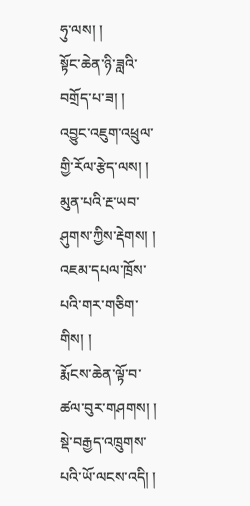ཧུ་ལས། །
སྟོང་ཆེན་ཉི་ཟླའི་བགྲོད་པ་ཟ། །
འབྱུང་འཇུག་འཕྲུལ་གྱི་རོལ་རྩེད་ལས། །
མུན་པའི་རྔ་ཡབ་ཤུགས་ཀྱིས་རྡེགས། །
འཇམ་དཔལ་ཁྲོས་པའི་གར་གཅིག་གིས། །
རྨོངས་ཆེན་ལྟོ་བ་ཚལ་བུར་གཤགས། །
སྡེ་བརྒྱད་འཁྲུགས་པའི་ཡོ་ལངས་འདི། །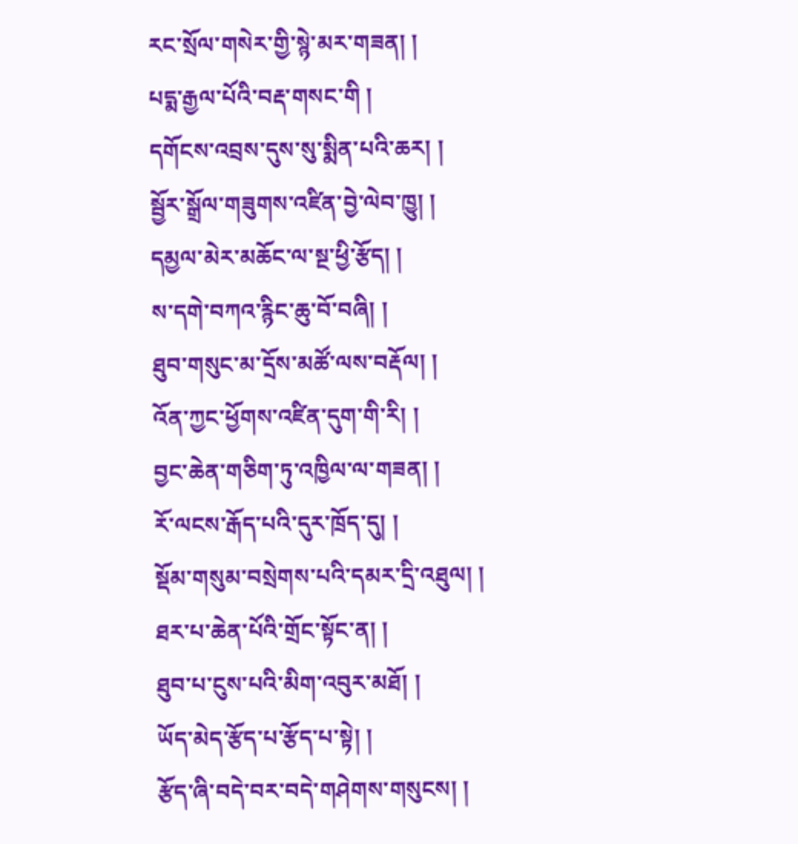རང་སྲོལ་གསེར་གྱི་སྙེ་མར་གཟན། །
པདྨ་རྒྱལ་པོའི་བརྡ་གསང་གི །
དགོངས་འབྲས་དུས་སུ་སྨིན་པའི་ཆར། །
སྦྱོར་སྒྲོལ་གཟུགས་འཛིན་བྱེ་ལེབ་ཁྱུ། །
དམྱལ་མེར་མཆོང་ལ་སྔ་ཕྱི་རྩོད། །
ས་དགེ་བཀའ་རྙིང་ཆུ་བོ་བཞི། །
ཐུབ་གསུང་མ་དྲོས་མཚོ་ལས་བརྡོལ། །
འོན་ཀྱང་ཕྱོགས་འཛིན་དུག་གི་རི། །
བྱང་ཆེན་གཅིག་ཏུ་འཁྱིལ་ལ་གཟན། །
རོ་ལངས་རྒོད་པའི་དུར་ཁྲོད་དུ། །
སྡོམ་གསུམ་བསྲེགས་པའི་དམར་དྲི་འཐུལ། །
ཐར་པ་ཆེན་པོའི་གྲོང་སྟོང་ན། །
ཐུབ་པ་ངུས་པའི་མིག་འབུར་མཐོ། །
ཡོད་མེད་རྩོད་པ་རྩོད་པ་སྟེ། །
རྩོད་ཞི་བདེ་བར་བདེ་གཤེགས་གསུངས། །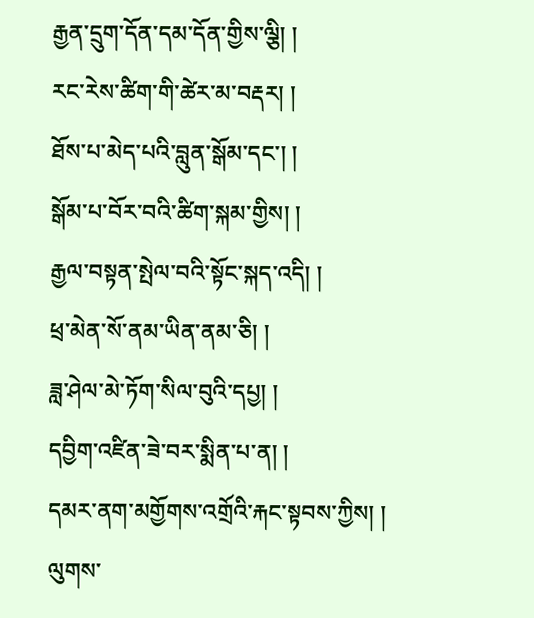རྒྱན་དྲུག་དོན་དམ་དོན་གྱིས་ལྕི། །
རང་རེས་ཚིག་གི་ཚེར་མ་བརྡར། །
ཐོས་པ་མེད་པའི་བླུན་སྒོམ་དང་། །
སྒོམ་པ་བོར་བའི་ཚིག་སྐམ་གྱིས། །
རྒྱལ་བསྟན་སྤེལ་བའི་སྟོང་སྐད་འདི། །
ཕྲ་མེན་སོ་ནམ་ཡིན་ནམ་ཅི། །
ཟླ་ཤེལ་མེ་ཏོག་སིལ་བུའི་དཔྱ། །
དབྱིག་འཛིན་ཟེ་བར་སྨིན་པ་ན། །
དམར་ནག་མགྱོགས་འགྲོའི་རྐང་སྟབས་ཀྱིས། །
ལུགས་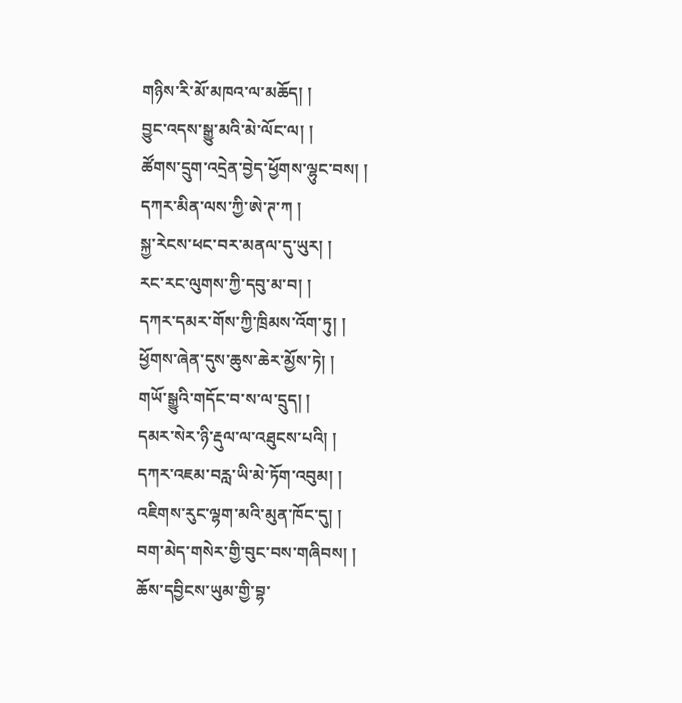གཉིས་རི་མོ་མཁའ་ལ་མཆོད། །
བྱུང་འདས་སྒྱུ་མའི་མེ་ལོང་ལ། །
ཚོགས་དྲུག་འདྲེན་བྱེད་ཕྱོགས་ལྷུང་བས། །
དཀར་མིན་ལས་ཀྱི་ཨེ་ཊ་ཀ །
སྐྱ་རེངས་ཕང་བར་མནལ་དུ་ཡུར། །
རང་རང་ལུགས་ཀྱི་དབུ་མ་བ། །
དཀར་དམར་གོས་ཀྱི་ཁྲིམས་འོག་ཏུ། །
ཕྱོགས་ཞེན་དུས་ཆུས་ཆེར་མྱོས་ཏེ། །
གཡོ་སྒྱུའི་གདོང་བ་ས་ལ་དྲུད། །
དམར་སེར་ཉི་རྡུལ་ལ་འཐུངས་པའི། །
དཀར་འཇམ་བརླ་ཡི་མེ་ཏོག་འབུམ། །
འཇིགས་རུང་ལྷག་མའི་མུན་ཁོང་དུ། །
བག་མེད་གསེར་གྱི་བུང་བས་གཞིབས། །
ཆོས་དབྱིངས་ཡུམ་གྱི་བྷ་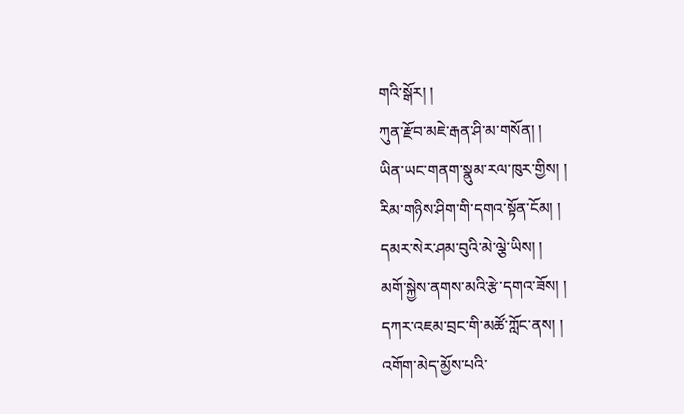གའི་སྒོར། །
ཀུན་རྫོབ་མཇེ་རྒན་ཤི་མ་གསོན། །
ཡིན་ཡང་གནག་སྣུམ་རལ་ཁུར་གྱིས། །
རིམ་གཉིས་ཤིག་གི་དགའ་སྟོན་ངོམ། །
དམར་སེར་ཤམ་བུའི་མེ་ལྕེ་ཡིས། །
མགོ་སྐྱེས་ནགས་མའི་རྩེ་དགའ་ཟོས། །
དཀར་འཇམ་བྲང་གི་མཚོ་ཀློང་ནས། །
འགོག་མེད་མྱོས་པའི་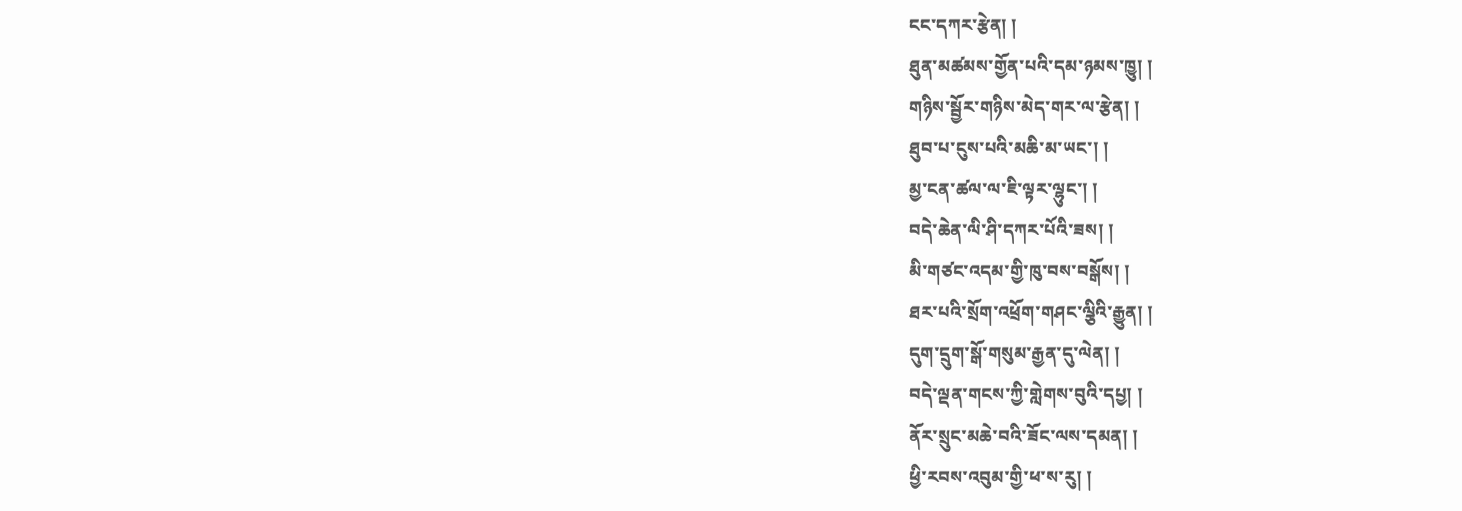ངང་དཀར་རྩེན། །
ཐུན་མཚམས་གྱོན་པའི་དམ་ཉམས་ཁྱུ། །
གཉིས་སྦྱོར་གཉིས་མེད་གར་ལ་རྩེན། །
ཐུབ་པ་ངུས་པའི་མཆི་མ་ཡང་། །
མྱ་ངན་ཚལ་ལ་ཇི་ལྟར་ལྷུང་། །
བདེ་ཆེན་ལི་ཤི་དཀར་པོའི་ཟས། །
མི་གཙང་འདམ་གྱི་ཁུ་བས་བསྒོས། །
ཐར་པའི་སྲོག་འཕྲོག་གཤང་ལྕིའི་རྒྱུན། །
དུག་དྲུག་སྒོ་གསུམ་རྒྱན་དུ་ལེན། །
བདེ་ལྡན་གངས་ཀྱི་གླེགས་བུའི་དཔྱ། །
ནོར་སྲུང་མཆེ་བའི་ཟོང་ལས་དམན། །
ཕྱི་རབས་འབུམ་གྱི་ཕ་ས་རུ། །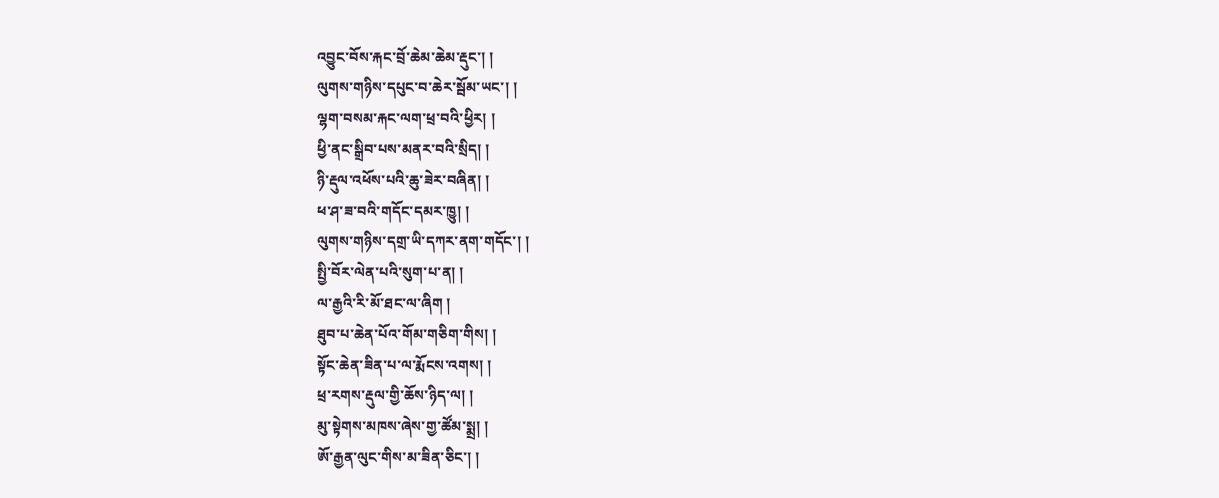འབྱུང་བོས་རྐང་བྲོ་ཆེམ་ཆེམ་རྡུང་། །
ལུགས་གཉིས་དཔུང་བ་ཆེར་སྦོམ་ཡང་། །
ལྷག་བསམ་རྐང་ལག་ཕྲ་བའི་ཕྱིར། །
ཕྱི་ནང་སྒྲིབ་པས་མནར་བའི་སྲིད། །
ཉི་རྡུལ་འཕོས་པའི་ཆུ་ཟེར་བཞིན། །
ཕ་ཤ་ཟ་བའི་གདོང་དམར་ཁྱུ། །
ལུགས་གཉིས་དགྲ་ཡི་དཀར་ནག་གདོང་། །
སྤྱི་བོར་ལེན་པའི་སུག་པ་ན། །
ལ་རྒྱའི་རི་མོ་ཐང་ལ་ཞིག །
ཐུབ་པ་ཆེན་པོའ་གོམ་གཅིག་གིས། །
སྟོང་ཆེན་ཟིན་པ་ལ་རྨོངས་འགས། །
ཕྲ་རགས་རྡུལ་གྱི་ཆོས་ཉིད་ལ། །
མུ་སྟེགས་མཁས་ཞེས་གྱ་ཚོམ་སྨྲ། །
ཨོ་རྒྱན་ལུང་གིས་མ་ཟིན་ཅིང་། །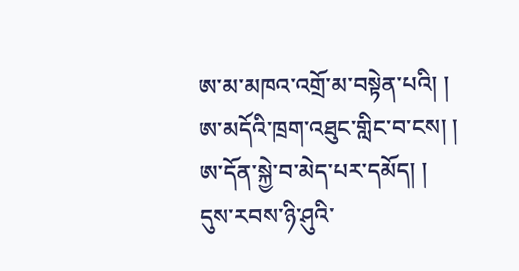ཨ་མ་མཁའ་འགྲོ་མ་བསྟེན་པའི། །
ཨ་མདོའི་ཁྲག་འཐུང་གླིང་བ་ངས། །
ཨ་དོན་སྐྱེ་བ་མེད་པར་དམོད། །
དུས་རབས་ཉི་ཤུའི་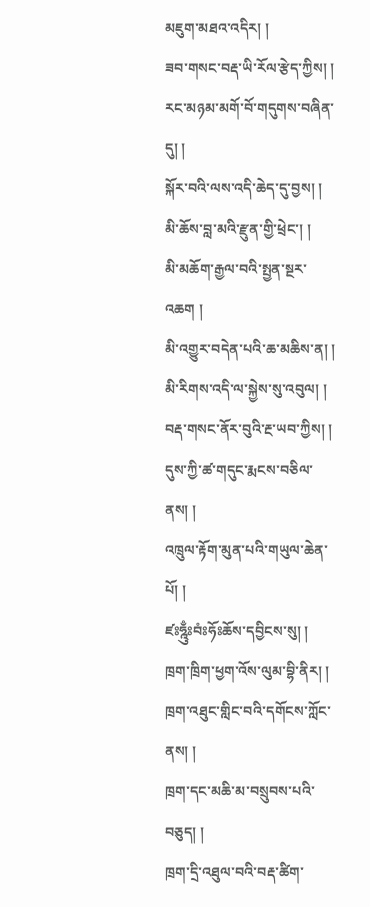མཇུག་མཐའ་འདིར། །
ཟབ་གསང་བརྡ་ཡི་རོལ་རྩེད་ཀྱིས། །
རང་མཉམ་མགོ་བོ་གདུགས་བཞིན་དུ། །
སྐོར་བའི་ལས་འདི་ཆེད་དུ་བྱས། །
མི་ཆོས་བླ་མའི་རྫུན་གྱི་ཕྲེང་། །
མི་མཆོག་རྒྱལ་བའི་སྤྱན་སྔར་འཆག །
མི་འགྱུར་བདེན་པའི་ཆ་མཆིས་ན། །
མི་རིགས་འདི་ལ་སྐྱེས་སུ་འབུལ། །
བརྡ་གསང་ནོར་བུའི་རྔ་ཡབ་ཀྱིས། །
དུས་ཀྱི་ཚ་གདུང་རྨངས་བཅིལ་ནས། །
འཁྲུལ་རྟོག་མུན་པའི་གཡུལ་ཆེན་པོ། །
ཛཿཧྰུྃཿབཾཿཧོཿཆོས་དབྱིངས་སུ། །
ཁྲག་ཁྲིག་ཕྱག་འོས་ལུམ་བྷི་ནིར། །
ཁྲག་འཐུང་གླིང་བའི་དགོངས་ཀློང་ནས། །
ཁྲག་དང་མཆི་མ་བསྲུབས་པའི་བཅུད། །
ཁྲག་དྲི་འཐུལ་བའི་བརྡ་ཚིག་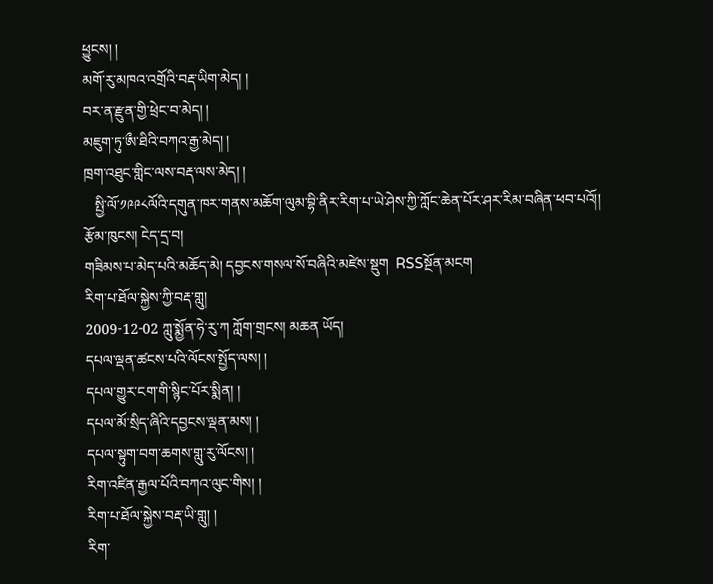ཕྱུངས། །
མགོ་རུ་མཁའ་འགྲོའི་བརྡ་ཡིག་མེད། །
བར་ན་རྫུན་གྱི་ཕྲེང་བ་མེད། །
མཇུག་ཏུ་ཨྀ་ཐིའི་བཀའ་རྒྱ་མེད། །
ཁྲག་འཐུང་གླིང་ལས་བརྡ་ལས་མེད། །
   སྤྱི་ལོ་༡༩༩༨ལོའི་དགུན་ཁར་གནས་མཆོག་ལུམ་བྷི་ནིར་རིག་པ་ཡེ་ཤེས་ཀྱི་ཀློང་ཆེན་པོར་ཤར་རིམ་བཞིན་ཕབ་པའོ།།
རྩོམ་ཁུངས། ངེད་དྲ་བ།
གཟིམས་པ་མེད་པའི་མཆོད་མེ། དབྱངས་གསལ་སོ་བཞིའི་མཛེས་སྡུག  RSSསྔོན་མངག
རིག་པ་ཐོལ་སྐྱེས་ཀྱི་བརྡ་གླུ།
2009-12-02 ཀླུ་སྨྱོན་ཧེ་རུ་ཀ ཀློག་གྲངས། མཆན ཡོད།
དཔལ་ལྡན་ཚངས་པའི་ལོངས་སྤྱོད་ལས། །
དཔལ་གྱུར་ངག་གི་སྙིང་པོར་སྨིན། །
དཔལ་མོ་སྲིད་ཞིའི་དབྱངས་ལྡན་མས། །
དཔལ་སྟུག་བག་ཆགས་གླུ་རུ་ལོངས། །
རིག་འཛིན་རྒྱལ་པོའི་བཀའ་ལུང་གིས། །
རིག་པ་ཐོལ་སྐྱེས་བརྡ་ཡི་གླུ། །
རིག་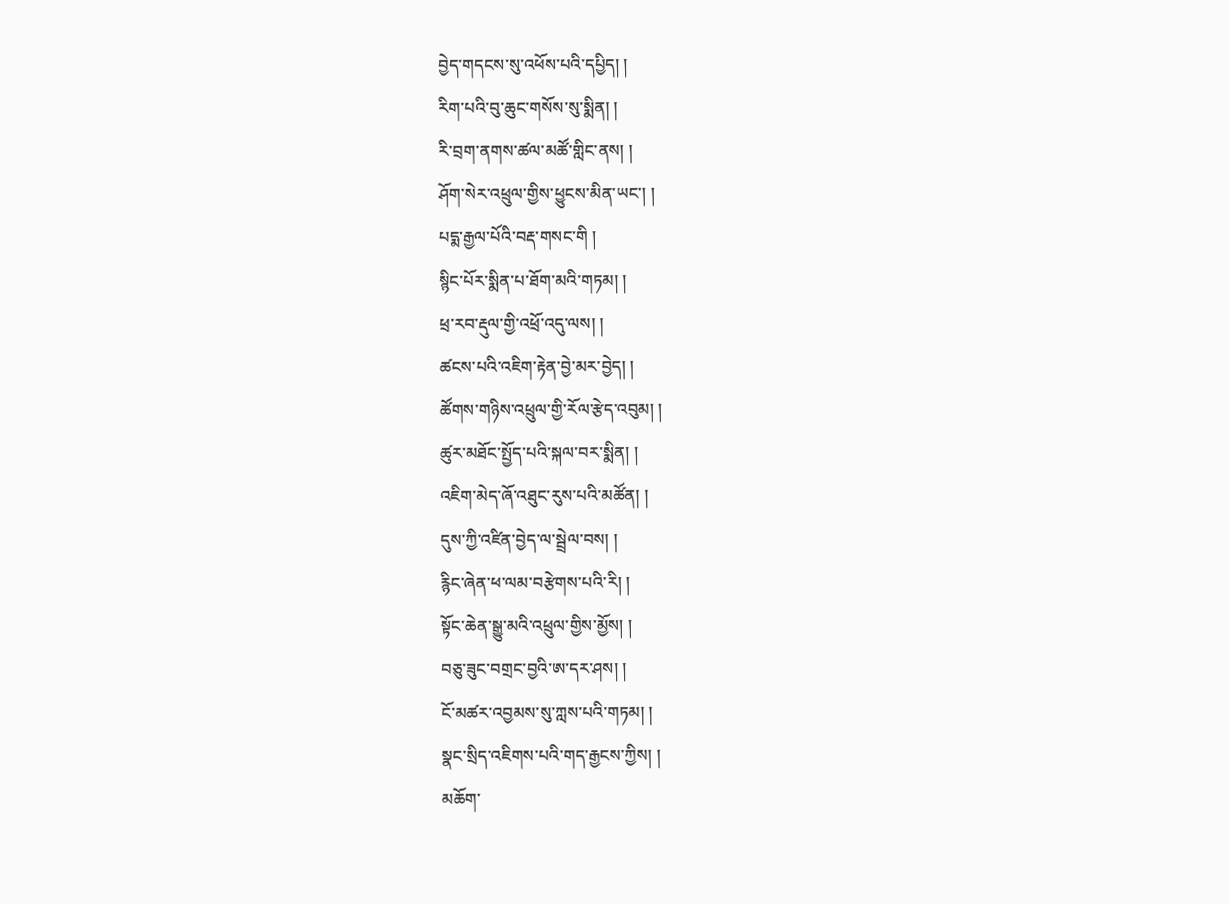བྱེད་གདངས་སུ་འཕོས་པའི་དཔྱིད། །
རིག་པའི་བུ་ཆུང་གསོས་སུ་སྨིན། །
རི་བྲག་ནགས་ཚལ་མཚོ་གླིང་ནས། །
ཤོག་སེར་འཕྲུལ་གྱིས་ཕྱུངས་མིན་ཡང་། །
པདྨ་རྒྱལ་པོའི་བརྡ་གསང་གི །
སྙིང་པོར་སྨིན་པ་ཐོག་མའི་གཏམ། །
ཕྲ་རབ་རྡུལ་གྱི་འཕྲོ་འདུ་ལས། །
ཚངས་པའི་འཇིག་རྟེན་བྱེ་མར་བྱེད། །
ཚོགས་གཉིས་འཕྲུལ་གྱི་རོལ་རྩེད་འབུམ། །
ཚུར་མཐོང་སྤྱོད་པའི་སྐལ་བར་སྨིན། །
འཇིག་མེད་ཞོ་འཐུང་རུས་པའི་མཚོན། །
དུས་ཀྱི་འཛིན་བྱེད་ལ་སྦྲེལ་བས། །
རྙིང་ཞེན་ཕ་ལམ་བརྩེགས་པའི་རི། །
སྟོང་ཆེན་སྒྱུ་མའི་འཕྲུལ་གྱིས་མྱོས། །
བཅུ་ཟུང་བགྲང་བྱའི་ཨ་དར་ཤས། །
ངོ་མཚར་འབྱམས་སུ་ཀླས་པའི་གཏམ། །
སྣང་སྲིད་འཇིགས་པའི་གད་རྒྱངས་ཀྱིས། །
མཆོག་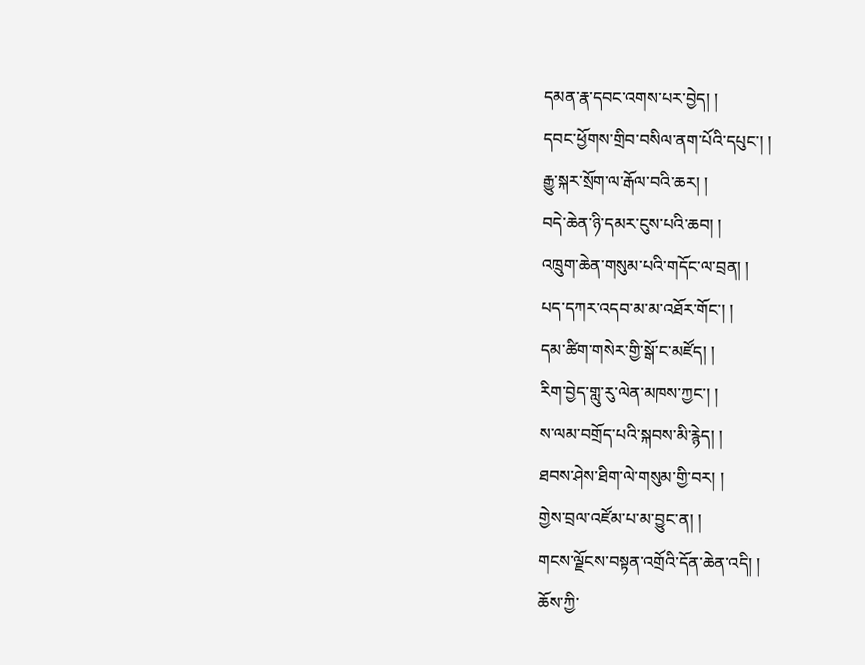དམན་རྣ་དབང་འགས་པར་བྱེད། །
དབང་ཕྱོགས་གྲིབ་བསིལ་ནག་པོའི་དཔུང་། །
རྒྱུ་སྐར་སྲོག་ལ་རྒོལ་བའི་ཆར། །
བདེ་ཆེན་ཉི་དམར་ངུས་པའི་ཆབ། །
འཁྲུག་ཆེན་གསུམ་པའི་གདོང་ལ་བྲན། །
པད་དཀར་འདབ་མ་མ་འཐོར་གོང་། །
དམ་ཚིག་གསེར་གྱི་སྒོ་ང་མཛོད། །
རིག་བྱེད་གླུ་རུ་ལེན་མཁས་ཀྱང་། །
ས་ལམ་བགྲོད་པའི་སྐབས་མི་རྙེད། །
ཐབས་ཤེས་ཐིག་ལེ་གསུམ་གྱི་བར། །
གྱེས་བྲལ་འཛོམ་པ་མ་བྱུང་ན། །
གངས་ལྗོངས་བསྟན་འགྲོའི་དོན་ཆེན་འདི། །
ཆོས་ཀྱི་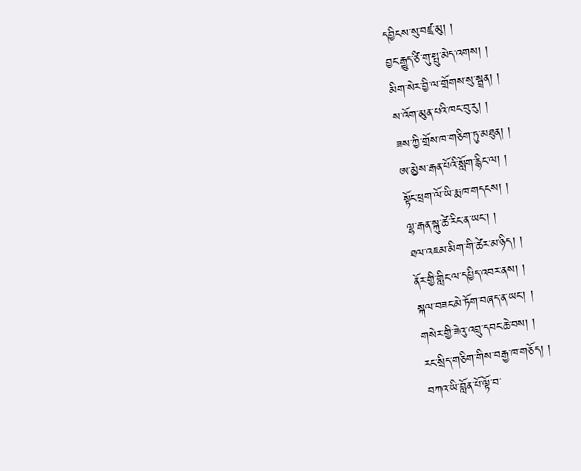དབྱིངས་སུ་བཛྲ་མུ། །
བྱང་རྒྱུད་ཙི་གུ་སྤུ་མེད་འགས། །
མིག་སེར་བྱི་ལ་གྲོགས་སུ་སྦྲན། །
ས་འོག་མུན་པའི་ཁང་བུ་རུ། །
ཟས་ཀྱི་གྲོས་ཁ་གཅིག་ཏུ་མཐུན། །
ཨ་མྱེས་རྒན་པོའི་སློག་རྙིང་ལ། །
སྟོང་ཕྲག་ལོ་ཡི་རྨ་ཁ་གདངས། །
ལྷ་རྒན་སྐུ་ཚེ་རིང་ན་ཡང་། །
ཐལ་འཇམ་མིག་གི་ཚེར་མ་ཉིད། །
ནོར་གྱི་གླིང་ལ་དཔྱིད་འབར་ནས། །
སྐལ་བཟང་མེ་ཏོག་བཞད་ན་ཡང་། །
གསེར་གྱི་ཟེའུ་འབྲུ་དབང་ཆེ་བས། །
རང་སྲིད་གཅིག་གིས་བརྒྱ་ཁ་གཅོད། །
བཀའ་ཡི་བློན་པོ་ལྟོ་བ་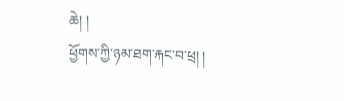ཆེ། །
ཕྱོགས་ཀྱི་ཉམ་ཐག་རྐང་བ་ཕྲ། །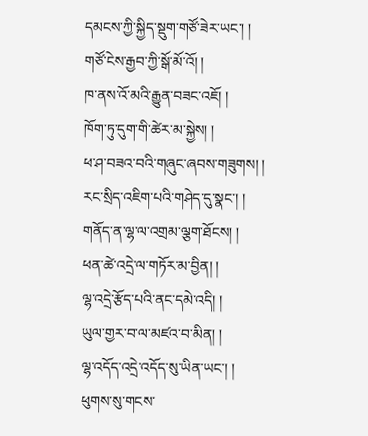དམངས་ཀྱི་སྐྱིད་སྡུག་གཙོ་ཟེར་ཡང་། །
གཙོ་ངེས་རྒྱབ་ཀྱི་སྒོ་མོ་འོ། །
ཁ་ནས་འོ་མའི་རྒྱུན་བཟང་འཇོ། །
ཁོག་ཏུ་དུག་གི་ཚེར་མ་སྐྱེས། །
ཕ་ཤ་བཟའ་བའི་གཞུང་ཞབས་གཟུགས། །
རང་སྲིད་འཇིག་པའི་གཤེད་དུ་སྣང་། །
གནོད་ན་ལྷ་ལ་འགྲམ་ལྕག་ཐོངས། །
ཕན་ཚེ་འདྲེ་ལ་གཏོར་མ་བྱིན། །
ལྷ་འདྲེ་རྩོད་པའི་ནང་དམེ་འདི། །
ཡུལ་གྱར་བ་ལ་མཛའ་བ་མིན། །
ལྷ་འདོད་འདྲེ་འདོད་སུ་ཡིན་ཡང་། །
ཕུགས་སུ་གངས་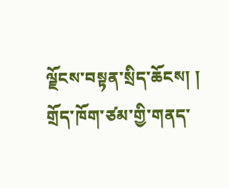ལྗོངས་བསྟན་སྲིད་ཆོངས། །
གྲོད་ཁོག་ཙམ་གྱི་གནད་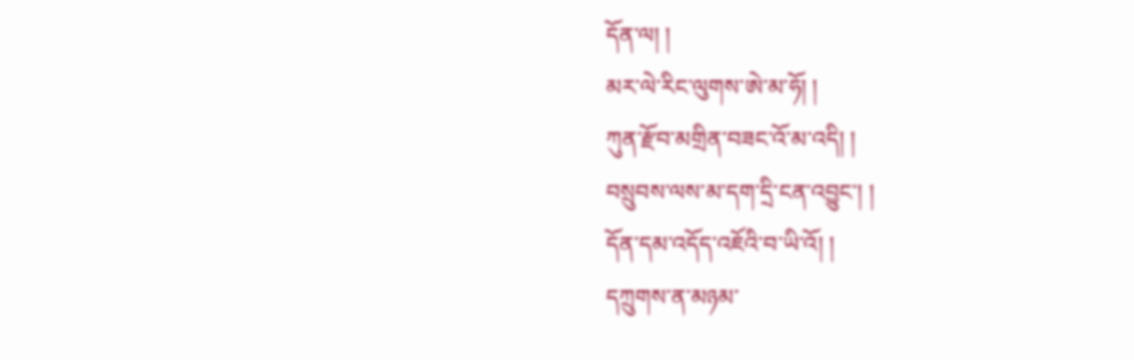དོན་ལ། །
མར་ལེ་རིང་ལུགས་ཨེ་མ་ཧོ། །
ཀུན་རྫོབ་མགྲིན་བཟང་འོ་མ་འདི། །
བསྲུབས་ལས་མ་དག་དྲི་ངན་འབྱུང་། །
དོན་དམ་འདོད་འཇོའི་བ་ཡི་འོ། །
དཀྲུགས་ན་མཉམ་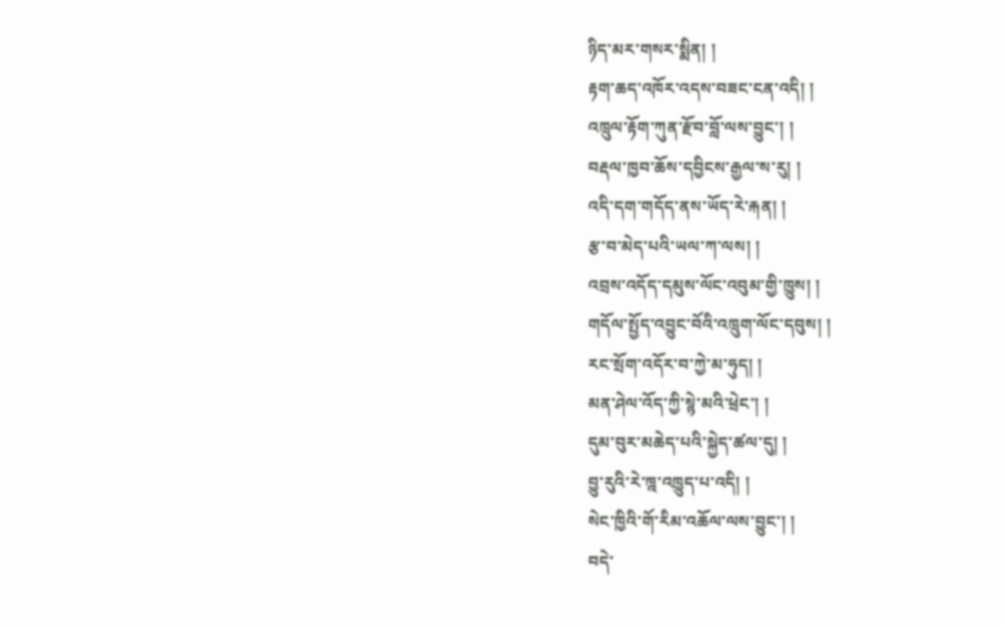ཉིད་མར་གསར་སྨིན། །
རྟག་ཆད་འཁོར་འདས་བཟང་ངན་འདི། །
འཁྲུལ་རྟོག་ཀུན་རྫོབ་བློ་ལས་བྱུང་། །
བརྡལ་ཁྱབ་ཆོས་དབྱིངས་རྒྱལ་ས་རུ། །
འདི་དག་གདོད་ནས་ཡོད་རེ་རྐན། །
རྩ་བ་མེད་པའི་ཡལ་ཀ་ལས། །
འབྲས་འདོད་དམུས་ལོང་འབུམ་གྱི་ཁྱུས། །
གདོལ་སྤྱོད་འབྱུང་བོའི་འཁྲུག་ལོང་དབུས། །
རང་སྲོག་འདོར་བ་ཀྱེ་མ་ཧུད། །
མན་ཤེལ་འོད་ཀྱི་སྙེ་མའི་ཕྲེང་། །
དུམ་བུར་མཆེད་པའི་སྐྱེད་ཚལ་དུ། །
བྱུ་རུའི་རེ་ཁྰ་འཁྱུད་པ་འདི། །
སེང་ཁྱིའི་གོ་རིམ་འཆོལ་ལས་བྱུང་། །
བདེ་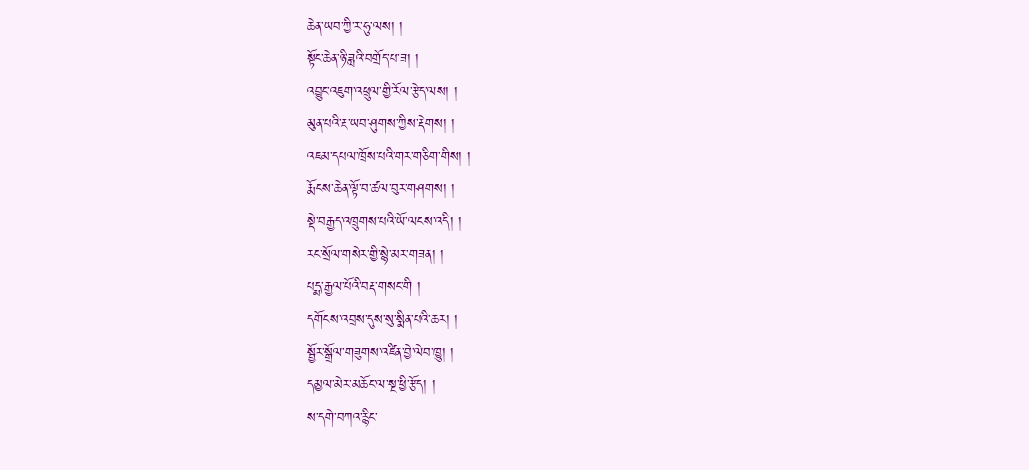ཆེན་ཡབ་ཀྱི་ར་ཧུ་ལས། །
སྟོང་ཆེན་ཉི་ཟླའི་བགྲོད་པ་ཟ། །
འབྱུང་འཇུག་འཕྲུལ་གྱི་རོལ་རྩེད་ལས། །
མུན་པའི་རྔ་ཡབ་ཤུགས་ཀྱིས་རྡེགས། །
འཇམ་དཔལ་ཁྲོས་པའི་གར་གཅིག་གིས། །
རྨོངས་ཆེན་ལྟོ་བ་ཚལ་བུར་གཤགས། །
སྡེ་བརྒྱད་འཁྲུགས་པའི་ཡོ་ལངས་འདི། །
རང་སྲོལ་གསེར་གྱི་སྙེ་མར་གཟན། །
པདྨ་རྒྱལ་པོའི་བརྡ་གསང་གི །
དགོངས་འབྲས་དུས་སུ་སྨིན་པའི་ཆར། །
སྦྱོར་སྒྲོལ་གཟུགས་འཛིན་བྱེ་ལེབ་ཁྱུ། །
དམྱལ་མེར་མཆོང་ལ་སྔ་ཕྱི་རྩོད། །
ས་དགེ་བཀའ་རྙིང་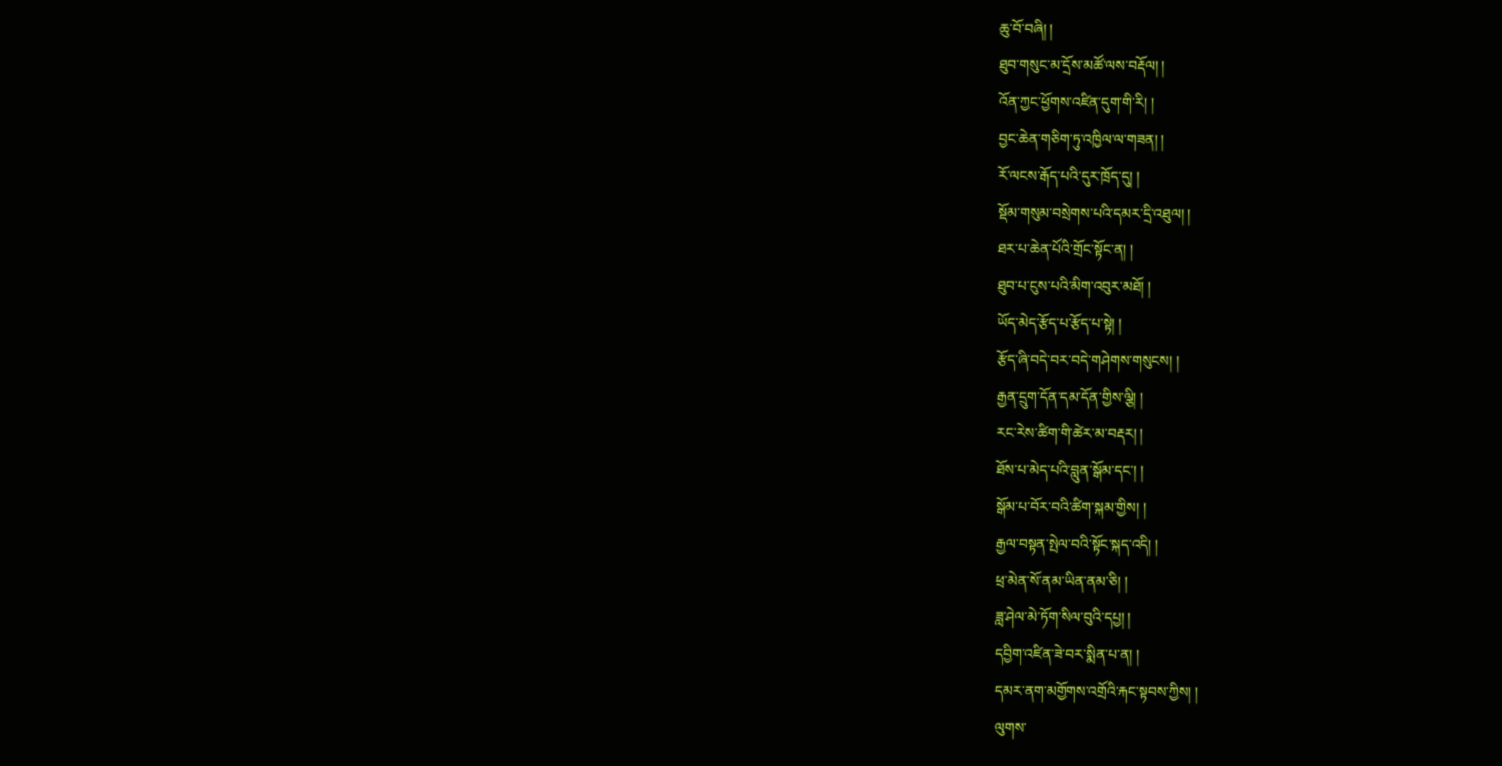ཆུ་བོ་བཞི། །
ཐུབ་གསུང་མ་དྲོས་མཚོ་ལས་བརྡོལ། །
འོན་ཀྱང་ཕྱོགས་འཛིན་དུག་གི་རི། །
བྱང་ཆེན་གཅིག་ཏུ་འཁྱིལ་ལ་གཟན། །
རོ་ལངས་རྒོད་པའི་དུར་ཁྲོད་དུ། །
སྡོམ་གསུམ་བསྲེགས་པའི་དམར་དྲི་འཐུལ། །
ཐར་པ་ཆེན་པོའི་གྲོང་སྟོང་ན། །
ཐུབ་པ་ངུས་པའི་མིག་འབུར་མཐོ། །
ཡོད་མེད་རྩོད་པ་རྩོད་པ་སྟེ། །
རྩོད་ཞི་བདེ་བར་བདེ་གཤེགས་གསུངས། །
རྒྱན་དྲུག་དོན་དམ་དོན་གྱིས་ལྕི། །
རང་རེས་ཚིག་གི་ཚེར་མ་བརྡར། །
ཐོས་པ་མེད་པའི་བླུན་སྒོམ་དང་། །
སྒོམ་པ་བོར་བའི་ཚིག་སྐམ་གྱིས། །
རྒྱལ་བསྟན་སྤེལ་བའི་སྟོང་སྐད་འདི། །
ཕྲ་མེན་སོ་ནམ་ཡིན་ནམ་ཅི། །
ཟླ་ཤེལ་མེ་ཏོག་སིལ་བུའི་དཔྱ། །
དབྱིག་འཛིན་ཟེ་བར་སྨིན་པ་ན། །
དམར་ནག་མགྱོགས་འགྲོའི་རྐང་སྟབས་ཀྱིས། །
ལུགས་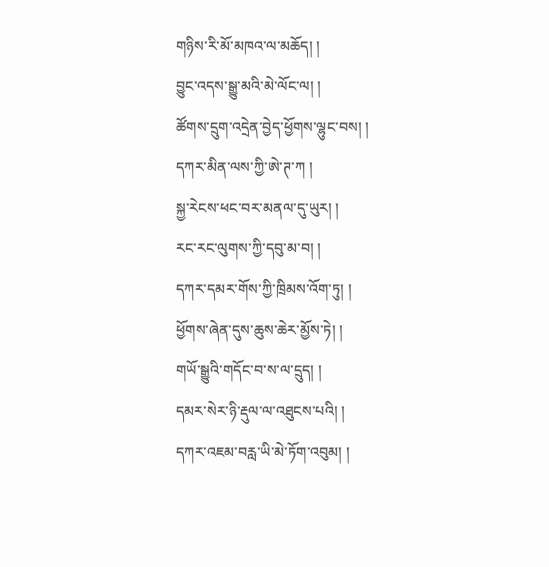གཉིས་རི་མོ་མཁའ་ལ་མཆོད། །
བྱུང་འདས་སྒྱུ་མའི་མེ་ལོང་ལ། །
ཚོགས་དྲུག་འདྲེན་བྱེད་ཕྱོགས་ལྷུང་བས། །
དཀར་མིན་ལས་ཀྱི་ཨེ་ཊ་ཀ །
སྐྱ་རེངས་ཕང་བར་མནལ་དུ་ཡུར། །
རང་རང་ལུགས་ཀྱི་དབུ་མ་བ། །
དཀར་དམར་གོས་ཀྱི་ཁྲིམས་འོག་ཏུ། །
ཕྱོགས་ཞེན་དུས་ཆུས་ཆེར་མྱོས་ཏེ། །
གཡོ་སྒྱུའི་གདོང་བ་ས་ལ་དྲུད། །
དམར་སེར་ཉི་རྡུལ་ལ་འཐུངས་པའི། །
དཀར་འཇམ་བརླ་ཡི་མེ་ཏོག་འབུམ། །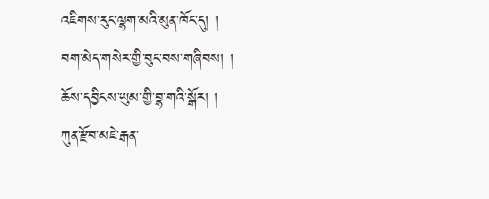འཇིགས་རུང་ལྷག་མའི་མུན་ཁོང་དུ། །
བག་མེད་གསེར་གྱི་བུང་བས་གཞིབས། །
ཆོས་དབྱིངས་ཡུམ་གྱི་བྷ་གའི་སྒོར། །
ཀུན་རྫོབ་མཇེ་རྒན་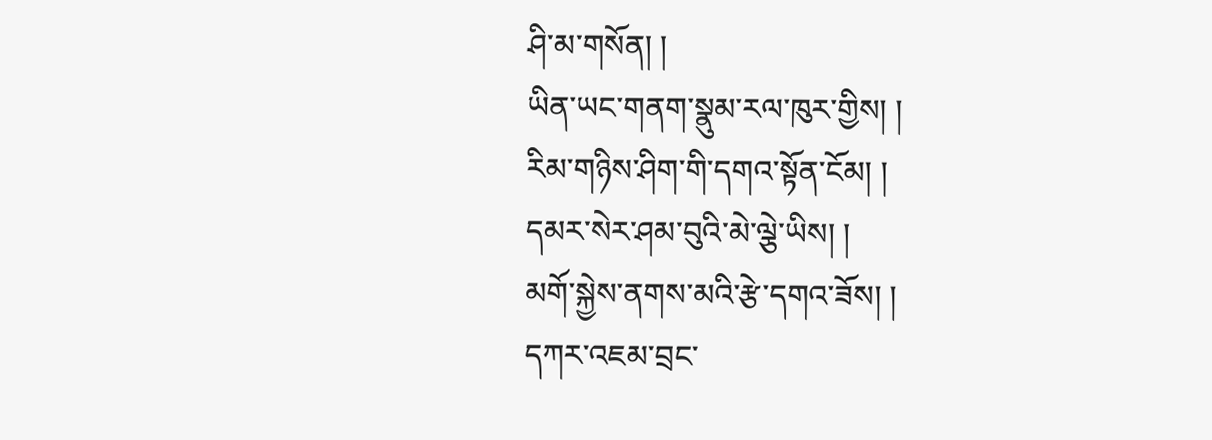ཤི་མ་གསོན། །
ཡིན་ཡང་གནག་སྣུམ་རལ་ཁུར་གྱིས། །
རིམ་གཉིས་ཤིག་གི་དགའ་སྟོན་ངོམ། །
དམར་སེར་ཤམ་བུའི་མེ་ལྕེ་ཡིས། །
མགོ་སྐྱེས་ནགས་མའི་རྩེ་དགའ་ཟོས། །
དཀར་འཇམ་བྲང་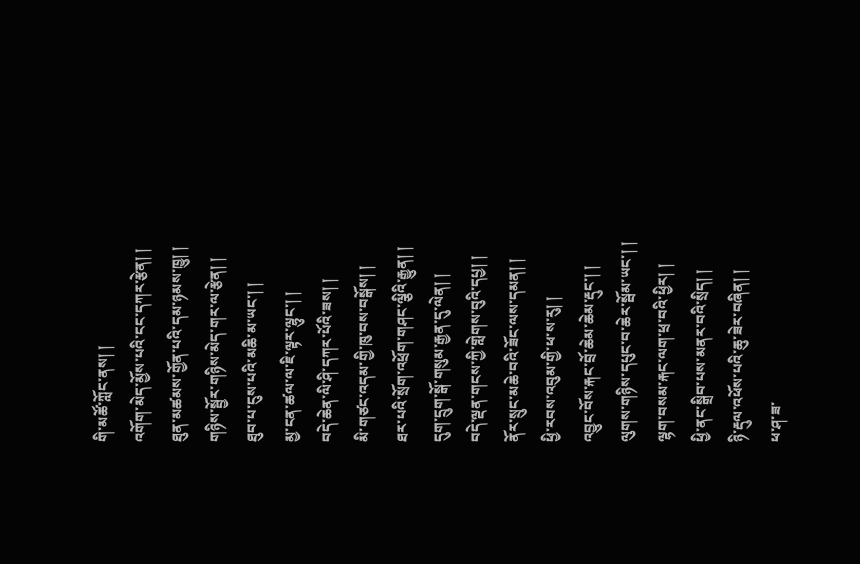གི་མཚོ་ཀློང་ནས། །
འགོག་མེད་མྱོས་པའི་ངང་དཀར་རྩེན། །
ཐུན་མཚམས་གྱོན་པའི་དམ་ཉམས་ཁྱུ། །
གཉིས་སྦྱོར་གཉིས་མེད་གར་ལ་རྩེན། །
ཐུབ་པ་ངུས་པའི་མཆི་མ་ཡང་། །
མྱ་ངན་ཚལ་ལ་ཇི་ལྟར་ལྷུང་། །
བདེ་ཆེན་ལི་ཤི་དཀར་པོའི་ཟས། །
མི་གཙང་འདམ་གྱི་ཁུ་བས་བསྒོས། །
ཐར་པའི་སྲོག་འཕྲོག་གཤང་ལྕིའི་རྒྱུན། །
དུག་དྲུག་སྒོ་གསུམ་རྒྱན་དུ་ལེན། །
བདེ་ལྡན་གངས་ཀྱི་གླེགས་བུའི་དཔྱ། །
ནོར་སྲུང་མཆེ་བའི་ཟོང་ལས་དམན། །
ཕྱི་རབས་འབུམ་གྱི་ཕ་ས་རུ། །
འབྱུང་བོས་རྐང་བྲོ་ཆེམ་ཆེམ་རྡུང་། །
ལུགས་གཉིས་དཔུང་བ་ཆེར་སྦོམ་ཡང་། །
ལྷག་བསམ་རྐང་ལག་ཕྲ་བའི་ཕྱིར། །
ཕྱི་ནང་སྒྲིབ་པས་མནར་བའི་སྲིད། །
ཉི་རྡུལ་འཕོས་པའི་ཆུ་ཟེར་བཞིན། །
ཕ་ཤ་ཟ་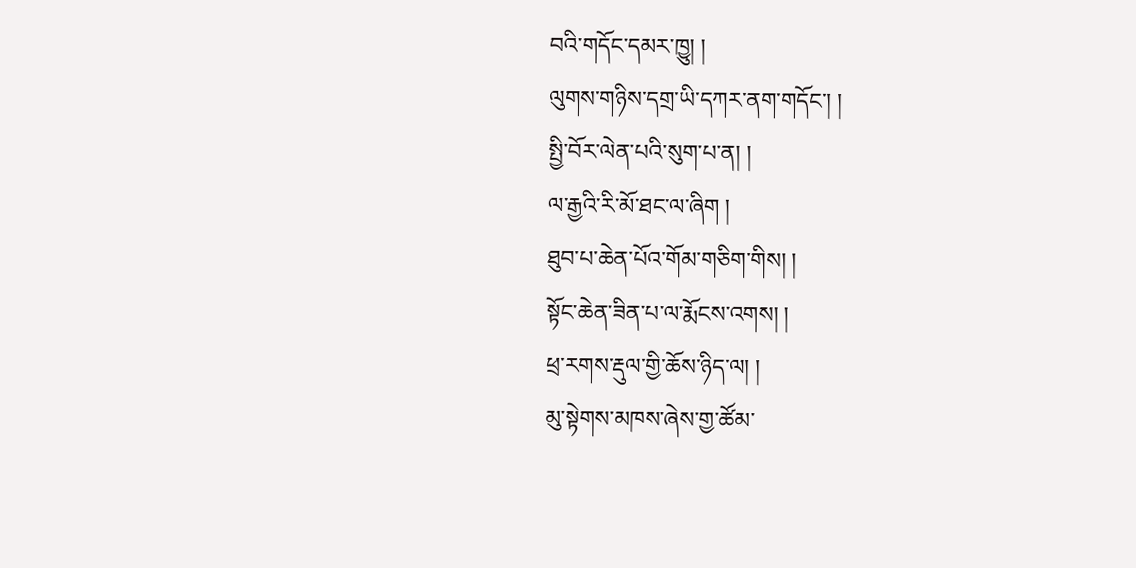བའི་གདོང་དམར་ཁྱུ། །
ལུགས་གཉིས་དགྲ་ཡི་དཀར་ནག་གདོང་། །
སྤྱི་བོར་ལེན་པའི་སུག་པ་ན། །
ལ་རྒྱའི་རི་མོ་ཐང་ལ་ཞིག །
ཐུབ་པ་ཆེན་པོའ་གོམ་གཅིག་གིས། །
སྟོང་ཆེན་ཟིན་པ་ལ་རྨོངས་འགས། །
ཕྲ་རགས་རྡུལ་གྱི་ཆོས་ཉིད་ལ། །
མུ་སྟེགས་མཁས་ཞེས་གྱ་ཚོམ་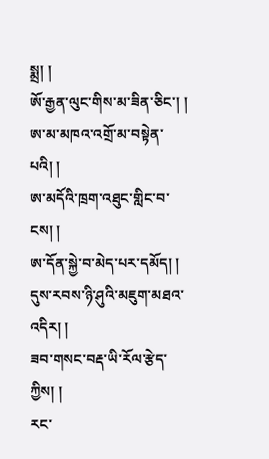སྨྲ། །
ཨོ་རྒྱན་ལུང་གིས་མ་ཟིན་ཅིང་། །
ཨ་མ་མཁའ་འགྲོ་མ་བསྟེན་པའི། །
ཨ་མདོའི་ཁྲག་འཐུང་གླིང་བ་ངས། །
ཨ་དོན་སྐྱེ་བ་མེད་པར་དམོད། །
དུས་རབས་ཉི་ཤུའི་མཇུག་མཐའ་འདིར། །
ཟབ་གསང་བརྡ་ཡི་རོལ་རྩེད་ཀྱིས། །
རང་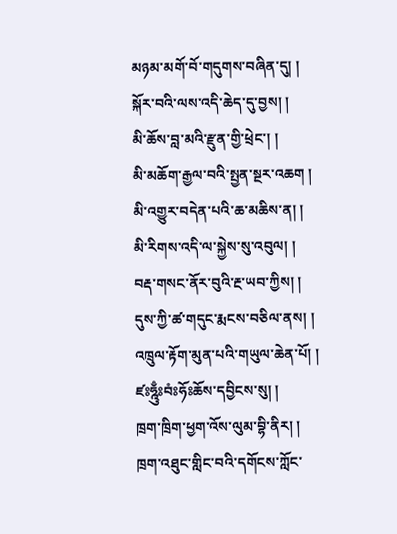མཉམ་མགོ་བོ་གདུགས་བཞིན་དུ། །
སྐོར་བའི་ལས་འདི་ཆེད་དུ་བྱས། །
མི་ཆོས་བླ་མའི་རྫུན་གྱི་ཕྲེང་། །
མི་མཆོག་རྒྱལ་བའི་སྤྱན་སྔར་འཆག །
མི་འགྱུར་བདེན་པའི་ཆ་མཆིས་ན། །
མི་རིགས་འདི་ལ་སྐྱེས་སུ་འབུལ། །
བརྡ་གསང་ནོར་བུའི་རྔ་ཡབ་ཀྱིས། །
དུས་ཀྱི་ཚ་གདུང་རྨངས་བཅིལ་ནས། །
འཁྲུལ་རྟོག་མུན་པའི་གཡུལ་ཆེན་པོ། །
ཛཿཧྰུྃཿབཾཿཧོཿཆོས་དབྱིངས་སུ། །
ཁྲག་ཁྲིག་ཕྱག་འོས་ལུམ་བྷི་ནིར། །
ཁྲག་འཐུང་གླིང་བའི་དགོངས་ཀློང་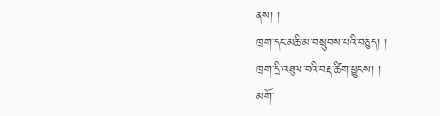ནས། །
ཁྲག་དང་མཆི་མ་བསྲུབས་པའི་བཅུད། །
ཁྲག་དྲི་འཐུལ་བའི་བརྡ་ཚིག་ཕྱུངས། །
མགོ་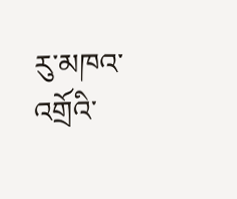རུ་མཁའ་འགྲོའི་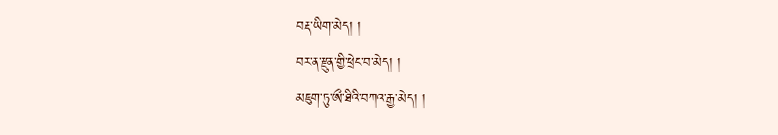བརྡ་ཡིག་མེད། །
བར་ན་རྫུན་གྱི་ཕྲེང་བ་མེད། །
མཇུག་ཏུ་ཨྀ་ཐིའི་བཀའ་རྒྱ་མེད། །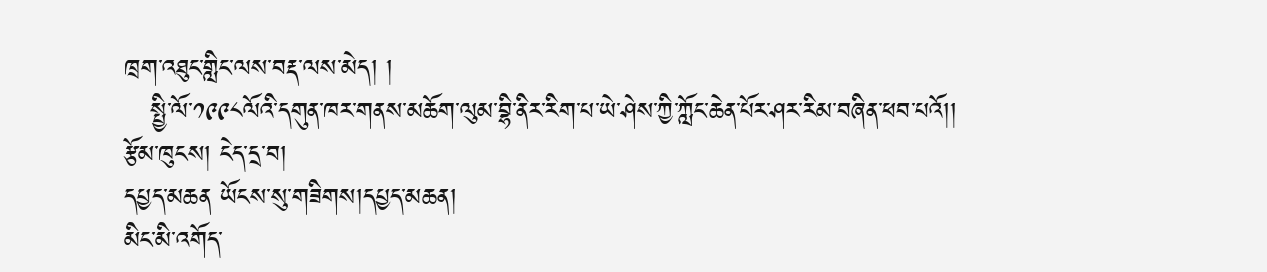ཁྲག་འཐུང་གླིང་ལས་བརྡ་ལས་མེད། །
   སྤྱི་ལོ་༡༩༩༨ལོའི་དགུན་ཁར་གནས་མཆོག་ལུམ་བྷི་ནིར་རིག་པ་ཡེ་ཤེས་ཀྱི་ཀློང་ཆེན་པོར་ཤར་རིམ་བཞིན་ཕབ་པའོ།།
རྩོམ་ཁུངས། ངེད་དྲ་བ།
དཔྱད་མཆན ཡོངས་སུ་གཟིགས།དཔྱད་མཆན།
མིང་མི་འགོད་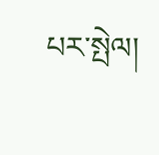པར་སྤེལ།